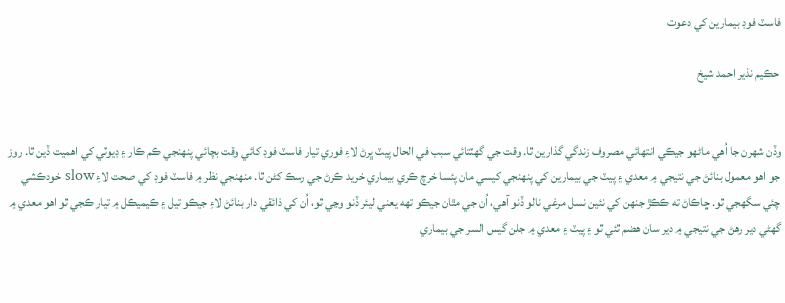فاسٽ فوڊ بيمارين کي دعوت

 حڪيم نذير احمد شيخ


وڏن شهرن جا اُهي ماڻهو جيڪي انتهائي مصروف زندگي گذارين ٿا. وقت جي گهٽتائي سبب في الحال پيٽ ڀرڻ لاءِ فوري تيار فاسٽ فوڊ کائي وقت بچائي پنهنجي ڪم ڪار ۽ ڊيوٽي کي اهميت ڏين ٿا. روز جو اهو معمول بنائڻ جي نتيجي ۾ معدي ۽ پيٽ جي بيمارين کي پنهنجي کيسي مان پئسا خرچ ڪري بيماري خريد ڪرڻ جي رسڪ کڻن ٿا. منهنجي نظر ۾ فاسٽ فوڊ کي صحت لاءِ slow خودڪشي چئي سگهجي ٿو. ڇاڪاڻ ته ڪڪڙ جنهن کي نئين نسل مرغي نالو ڏنو آهي، اُن جي مٿان جيڪو تهه يعني ليئر ڏنو وڃي ٿو، اُن کي ذائقي دار بنائڻ لاءِ جيڪو تيل ۽ ڪيميڪل ۾ تيار ڪجي ٿو اهو معدي ۾ گهڻي دير رهڻ جي نتيجي ۾ دير سان هضم ٿئي ٿو ۽ پيٽ ۽ معدي ۾ جلن گيس السر جي بيماري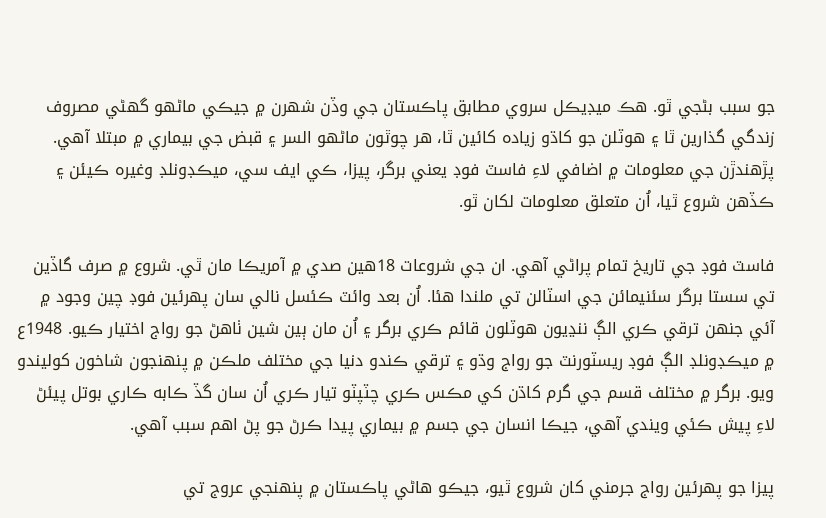جو سبب بڻجي ٿو. هڪ ميڊيڪل سروي مطابق پاڪستان جي وڏن شهرن ۾ جيڪي ماڻهو گهڻي مصروف زندگي گذارين ٿا ۽ هوٽلن جو کاڌو زياده کائين ٿا، هر چوٿون ماڻهو السر ۽ قبض جي بيماري ۾ مبتلا آهي. پڙهندڙن جي معلومات ۾ اضافي لاءِ فاسٽ فوڊ يعني برگر، پيزا، ڪي ايف سي، ميڪڊونلڊ وغيره ڪيئن ۽ ڪڏهن شروع ٿيا، اُن متعلق معلومات لکان ٿو.

فاسٽ فوڊ جي تاريخ تمام پراڻي آهي. ان جي شروعات 18هين صدي ۾ آمريڪا مان ٿي. شروع ۾ صرف گاڏين تي سستا برگر سئنيمائن جي اسٽالن تي ملندا هئا. اُن بعد وائٽ ڪئسل نالي سان پهرئين فوڊ چين وجود ۾ آئي جنهن ترقي ڪري الڳ ننڍيون هوٽلون قائم ڪري برگر ۽ اُن مان ٻين شين ٺاهڻ جو رواج اختيار ڪيو. 1948ع ۾ ميڪڊونلڊ الڳ فوڊ ريسٽورنٽ جو رواج وڌو ۽ ترقي ڪندو دنيا جي مختلف ملڪن ۾ پنهنجون شاخون کوليندو ويو. برگر ۾ مختلف قسم جي گرم کاڌن کي مڪس ڪري چٽپٽو تيار ڪري اُن سان گڏ ڪابه ڪاري بوتل پيئڻ لاءِ پيش ڪئي ويندي آهي، جيڪا انسان جي جسم ۾ بيماري پيدا ڪرڻ جو پڻ اهم سبب آهي.

پيزا جو پهرئين رواج جرمني کان شروع ٿيو، جيڪو هاڻي پاڪستان ۾ پنهنجي عروج تي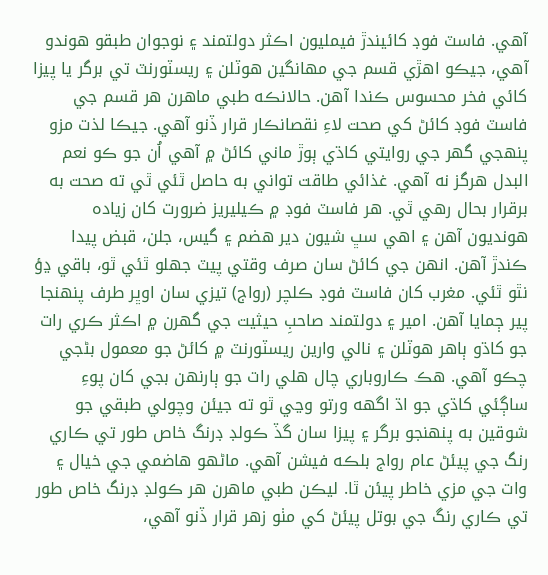آهي. فاسٽ فوڊ کائيندڙ فيمليون اڪثر دولتمند ۽ نوجوان طبقو هوندو آهي، جيڪو اهڙي قسم جي مهانگين هوٽلن ۽ ريسٽورنٽ تي برگر يا پيزا کائي فخر محسوس ڪندا آهن. حالانڪه طبي ماهرن هر قسم جي فاسٽ فوڊ کائڻ کي صحت لاءِ نقصانڪار قرار ڏنو آهي. جيڪا لذت مزو پنهجي گهر جي روايتي کاڌي ٻوڙ ماني کائڻ ۾ آهي اُن جو ڪو نعم البدل هرگز نه آهي. غذائي طاقت تواني به حاصل ٿئي ٿي ته صحت به برقرار بحال رهي ٿي. هر فاسٽ فوڊ ۾ ڪيليريز ضرورت کان زياده هونديون آهن ۽ اهي سڀ شيون دير هضم ۽ گيس، جلن، قبض پيدا ڪندڙ آهن. انهن جي کائڻ سان صرف وقتي پيٽ جهلو ٿئي ٿو، باقي ڍؤ نٿو ٿئي. مغرب کان فاسٽ فوڊ ڪلچر (رواج) تيزي سان اوڀر طرف پنهنجا پير ڄمايا آهن. امير ۽ دولتمند صاحبِ حيثيت جي گهرن ۾ اڪثر ڪري رات جو کاڌو ٻاهر هوٽلن ۽ نالي وارين ريسٽورنٽ ۾ کائڻ جو معمول بڻجي چڪو آهي. هڪ ڪاروباري چال هلي رات جو ٻارنهن بجي کان پوءِ ساڳئي کاڌي جو اڌ اگهه ورتو وڃي ٿو ته جيئن وچولي طبقي جو شوقين به پنهنجو برگر ۽ پيزا سان گڏ ڪولڊ ڊرنگ خاص طور تي ڪاري رنگ جي پيئڻ عام رواج بلڪه فيشن آهي. ماڻهو هاضمي جي خيال ۽ وات جي مزي خاطر پيئن ٿا. ليڪن طبي ماهرن هر ڪولڊ ڊرنگ خاص طور تي ڪاري رنگ جي بوتل پيئڻ کي مٺو زهر قرار ڏنو آهي،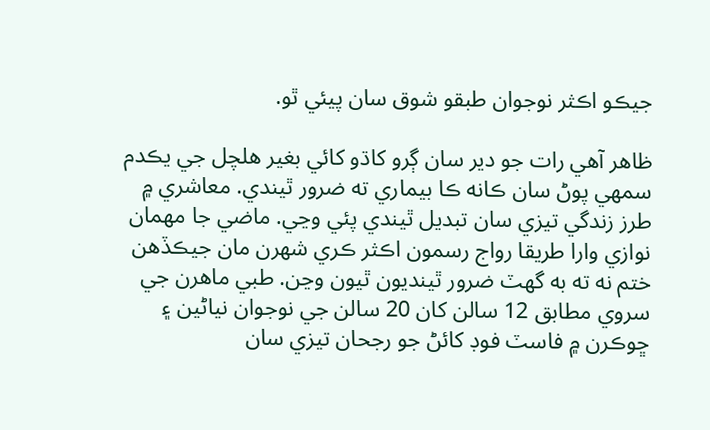جيڪو اڪثر نوجوان طبقو شوق سان پيئي ٿو.

ظاهر آهي رات جو دير سان ڳرو کاڌو کائي بغير هلچل جي يڪدم سمهي پوڻ سان ڪانه ڪا بيماري ته ضرور ٿيندي. معاشري ۾ طرز زندگي تيزي سان تبديل ٿيندي پئي وڃي. ماضي جا مهمان نوازي وارا طريقا رواج رسمون اڪثر ڪري شهرن مان جيڪڏهن ختم نه ته به گهٽ ضرور ٿينديون ٿيون وڃن. طبي ماهرن جي سروي مطابق 12 سالن کان 20 سالن جي نوجوان نياڻين ۽ ڇوڪرن ۾ فاسٽ فوڊ کائڻ جو رجحان تيزي سان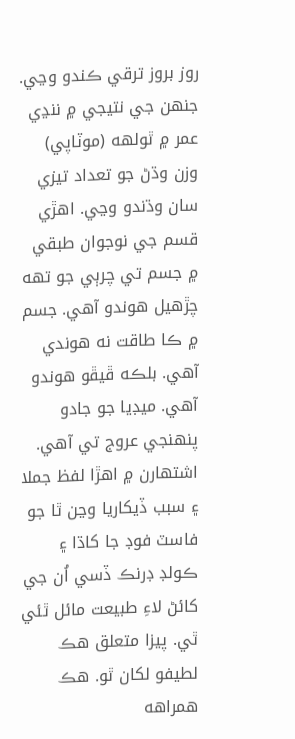روز بروز ترقي ڪندو وڃي. جنهن جي نتيجي ۾ ننڍي عمر ۾ ٿولهه (موٽاپي) وزن وڌڻ جو تعداد تيزي سان وڌندو وڃي. اهڙي قسم جي نوجوان طبقي ۾ جسم تي چرٻي جو تهه چڙهيل هوندو آهي. جسم ۾ ڪا طاقت نه هوندي آهي. بلڪه ڦيڦو هوندو آهي. ميڊيا جو جادو پنهنجي عروج تي آهي. اشتهارن ۾ اهڙا لفظ جملا ۽ سبب ڏيکاريا وڃن ٿا جو فاسٽ فوڊ جا کاڌا ۽ ڪولڊ ڊرنڪ ڏسي اُن جي کائڻ لاءِ طبيعت مائل ٿئي ٿي. پيزا متعلق هڪ لطيفو لکان ٿو. هڪ همراهه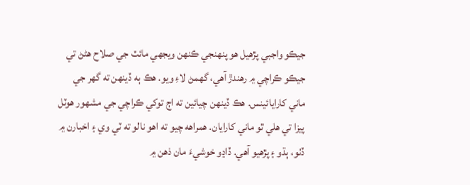جيڪو واجبي پڙهيل هو پنهنجي ڪنهن ويجهي مائٽ جي صلاح هڻڻ تي جيڪو ڪراچي ۾ رهندڙ آهي، گهمڻ لاءِ ويو. هڪ ٻه ڏينهن ته گهر جي ماني کارايائينس. هڪ ڏينهن چيائين ته اڄ توکي ڪراچي جي مشهور هوٽل پيزا تي هلي ٿو ماني کارايان. همراهه چيو ته اهو نالو ته ٽي وي ۽ اخبارن ۾ ڏٺو، ٻڌو ۽ پڙهيو آهي. ڏاڍو خوشيءَ مان ذهن ۾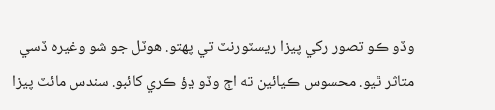وڏو ڪو تصور رکي پيزا ريسٽورنٽ تي پهتو. هوٽل جو شو وغيره ڏسي متاثر ٿيو. محسوس ڪيائين ته اڄ وڏو ڍؤ ڪري کائبو. سندس مائٽ پيزا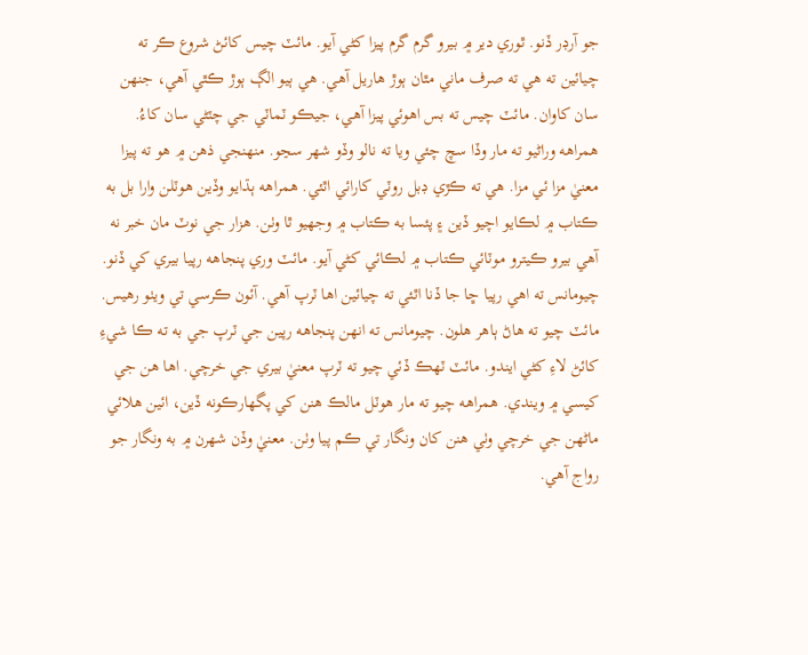جو آرڊر ڏنو. ٿوري دير ۾ بيرو گرم گرم پيزا کڻي آيو. مائٽ چيس کائڻ شروع ڪر ته چيائين ته هي ته صرف ماني مٿان ٻوڙ هاريل آهي. هي ٻيو الڳ ٻوڙ ڪٿي آهي، جنهن سان کاوان. مائٽ چيس ته بس اهوئي پيزا آهي، جيڪو ٽماٽي جي چٽڻي سان کاءُ. همراهه وراڻيو ته مار وڏا سچ چئي ويا ته نالو وڏو شهر سڃو. منهنجي ذهن ۾ هو ته پيزا معنيٰ مزا ئي مزا. هي ته ڪڙي ڊبل روٽي کارائي اٿئي. همراهه ٻڌايو وڏين هوٽلن وارا بل به ڪتاب ۾ لڪايو اچيو ڏين ۽ پئسا به ڪتاب ۾ وجهيو ٿا وٺن. هزار جي نوٽ مان خبر نه آهي بيرو ڪيترو موٽائي ڪتاب ۾ لڪائي کڻي آيو. مائٽ وري پنجاهه رپيا بيري کي ڏنو. چيومانس ته اهي رپيا ڇا جا ڏنا اٿئي ته چيائين اها ٽرپ آهي. آئون ڪرسي تي ويٺو رهيس. مائٽ چيو ته هاڻ ٻاهر هلون. چيومانس ته انهن پنجاهه رپين جي ٽرپ جي به ته ڪا شيءِ کائڻ لاءِ کڻي ايندو. مائٽ ٽهڪ ڏئي چيو ته ٽرپ معنيٰ بيري جي خرچي. اها هن جي کيسي ۾ ويندي. همراهه چيو ته مار هوٽل مالڪ هنن کي پگهارڪونه ڏين، ائين هلائي ماڻهن جي خرچي وٺي هنن کان ونگار تي ڪم پيا وٺن. معنيٰ وڏن شهرن ۾ به ونگار جو رواج آهي.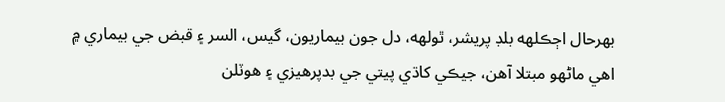بهرحال اڄڪلهه بلڊ پريشر، ٿولهه، دل جون بيماريون، گيس، السر ۽ قبض جي بيماري ۾ اهي ماڻهو مبتلا آهن، جيڪي کاڌي پيتي جي بدپرهيزي ۽ هوٽلن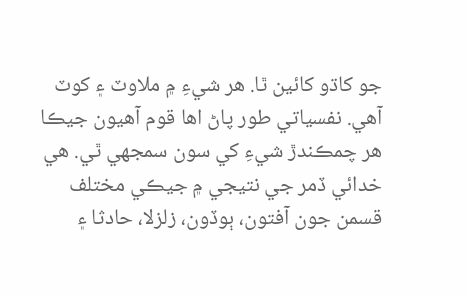جو کاڌو کائين ٿا. هر شيءِ ۾ ملاوٽ ۽ کوٽ آهي. نفسياتي طور پاڻ اها قوم آهيون جيڪا هر چمڪندڙ شيءِ کي سون سمجهي ٿي. هي خدائي ڏمر جي نتيجي ۾ جيڪي مختلف قسمن جون آفتون، ٻوڏون، زلزلا، حادثا ۽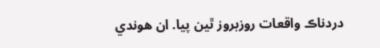دردناڪ واقعات روزبروز ٿين پيا. ان هوندي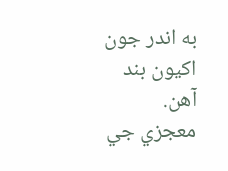به اندر جون اکيون بند آهن. معجزي جي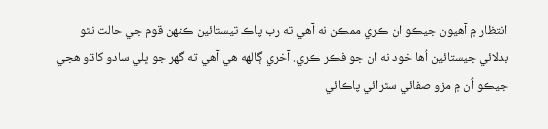انتظار ۾ آهيون جيڪو ان ڪري ممڪن نه آهي ته رب پاڪ تيستائين ڪنهن قوم جي حالت نٿو بدلائي جيستائين اُها خود نه ان جو فڪر ڪري. آخري ڳالهه هي آهي ته گهر جو ڀلي سادو کاڌو هجي جيڪو اُن ۾ مزو صفائي سٿرائي پاڪائي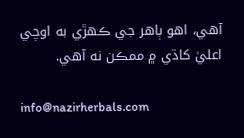آهي، اهو ٻاهر جي ڪهڙي به اوچي اعليٰ کاڌي ۾ ممڪن نه آهي.

info@nazirherbals.com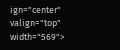ign="center" valign="top" width="569">